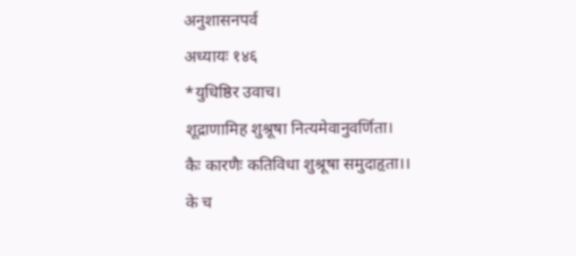अनुशासनपर्व
अध्यायः १४६
*युधिष्ठिर उवाच।
शूद्राणामिह शुश्रूषा नित्यमेवानुवर्णिता।
कैः कारणैः कतिविधा शुश्रूषा समुदाहृता।।
के च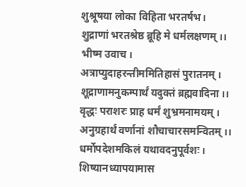शुश्रूषया लोका विहिता भरतर्षभ।
शुद्राणां भरतश्रेष्ठ ब्रूहि मे धर्मलक्षणम्।।
भीष्म उवाच।
अत्राप्युदाहरन्तीममितिहासं पुरातनम्।
शूद्राणामनुकम्पार्थं यदुक्तं ब्रह्मवादिना।।
वृद्धः पराशरः प्राह धर्मं शुभ्रमनामयम्।
अनुग्रहार्थं वर्णानां शौचाचारसमन्वितम्।।
धर्मोपदेशमकिलं यथावदनुपूर्वशः।
शिष्यानध्यापयामास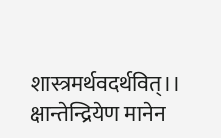शास्त्रमर्थवदर्थवित्।।
क्षान्तेन्द्रियेण मानेन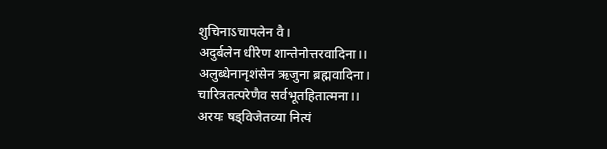शुचिनाऽचापलेन वै।
अदुर्बलेन धीरेण शान्तेनोत्तरवादिना।।
अलुब्धेनानृशंसेन ऋजुना ब्रह्मवादिना।
चारित्रतत्परेणैव सर्वभूतहितात्मना।।
अरयः षड्विजेतव्या नित्यं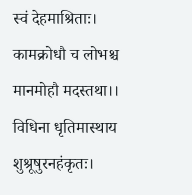स्वं देहमाश्रिताः।
कामक्रोधौ च लोभश्च मानमोहौ मदस्तथा।।
विधिना धृतिमास्थाय शुश्रूषुरनहंकृतः।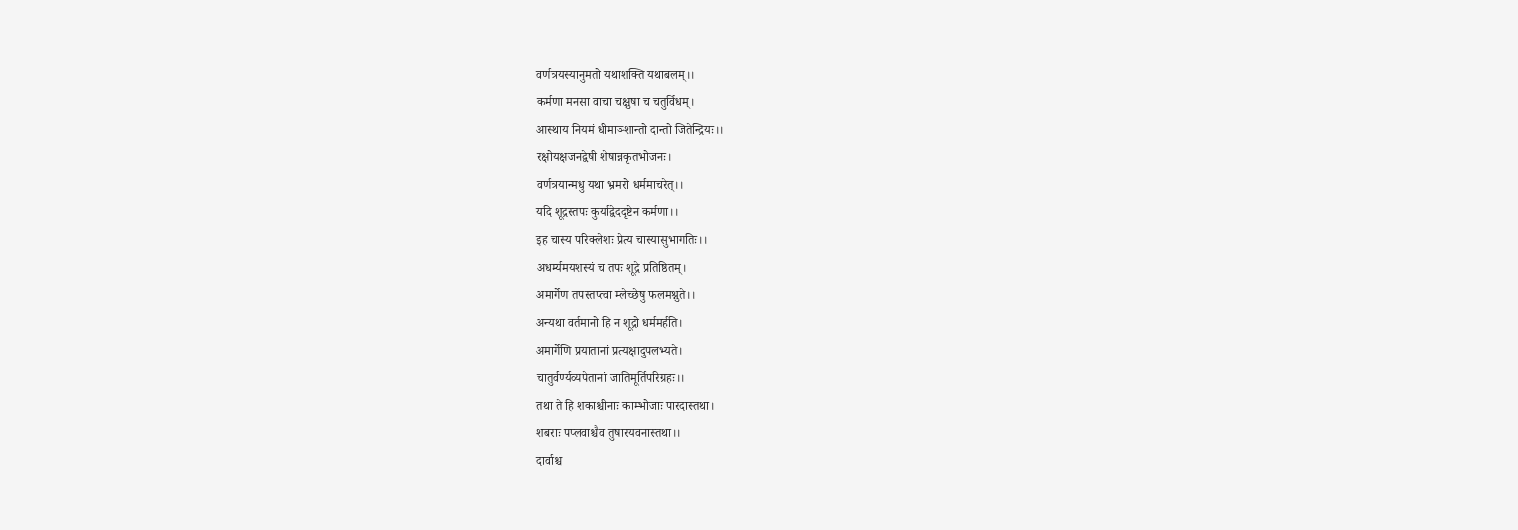वर्णत्रयस्यानुमतो यथाशक्ति यथाबलम्।।
कर्मणा मनसा वाचा चक्षुषा च चतुर्विधम्।
आस्थाय नियमं धीमाञ्शान्तो दान्तो जितेन्द्रियः।।
रक्षोयक्षजनद्वेषी शेषान्नकृतभोजनः।
वर्णत्रयान्मधु यथा भ्रमरो धर्ममाचरेत्।।
यदि शूद्रस्तपः कुर्याद्वेददृष्टेन कर्मणा।।
इह चास्य परिक्लेशः प्रेत्य चास्यासुभागतिः।।
अधर्म्यमयशस्यं च तपः शूद्रे प्रतिष्ठितम्।
अमार्गेण तपस्तप्त्वा म्लेच्छेषु फलमश्नुते।।
अन्यथा वर्तमानो हि न शूद्रो धर्ममर्हति।
अमार्गेणि प्रयातानां प्रत्यक्षादुपलभ्यते।
चातुर्वर्ण्यव्यपेतानां जातिमूर्तिपरिग्रहः।।
तथा ते हि शकाश्चीनाः काम्भोजाः पारदास्तथा।
शबराः पप्लवाश्चैव तुषारयवनास्तथा।।
दार्वाश्च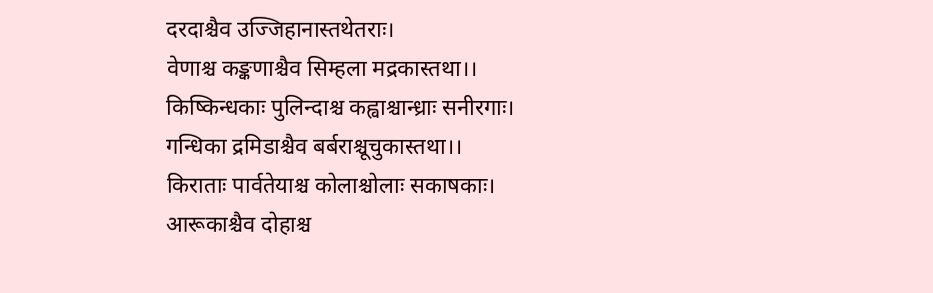दरदाश्चैव उज्जिहानास्तथेतराः।
वेणाश्च कङ्कणाश्चैव सिम्हला मद्रकास्तथा।।
किष्किन्धकाः पुलिन्दाश्च कह्वाश्चान्ध्राः सनीरगाः।
गन्धिका द्रमिडाश्चैव बर्बराश्चूचुकास्तथा।।
किराताः पार्वतेयाश्च कोलाश्चोलाः सकाषकाः।
आरूकाश्चैव दोहाश्च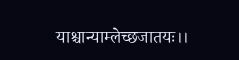याश्चान्याम्लेच्छजातयः।।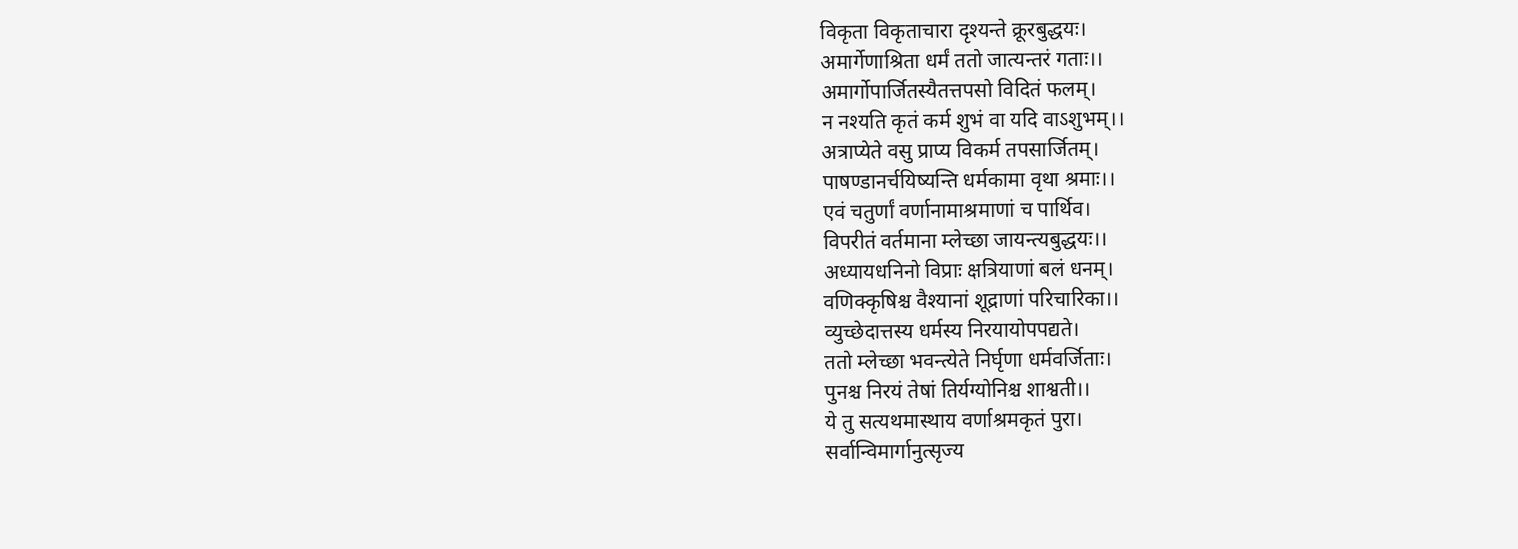विकृता विकृताचारा दृश्यन्ते क्रूरबुद्धयः।
अमार्गेणाश्रिता धर्मं ततो जात्यन्तरं गताः।।
अमार्गोपार्जितस्यैतत्तपसो विदितं फलम्।
न नश्यति कृतं कर्म शुभं वा यदि वाऽशुभम्।।
अत्राप्येते वसु प्राप्य विकर्म तपसार्जितम्।
पाषण्डानर्चयिष्यन्ति धर्मकामा वृथा श्रमाः।।
एवं चतुर्णां वर्णानामाश्रमाणां च पार्थिव।
विपरीतं वर्तमाना म्लेच्छा जायन्त्यबुद्धयः।।
अध्यायधनिनो विप्राः क्षत्रियाणां बलं धनम्।
वणिक्कृषिश्च वैश्यानां शूद्राणां परिचारिका।।
व्युच्छेदात्तस्य धर्मस्य निरयायोपपद्यते।
ततो म्लेच्छा भवन्त्येते निर्घृणा धर्मवर्जिताः।
पुनश्च निरयं तेषां तिर्यग्योनिश्च शाश्वती।।
ये तु सत्यथमास्थाय वर्णाश्रमकृतं पुरा।
सर्वान्विमार्गानुत्सृज्य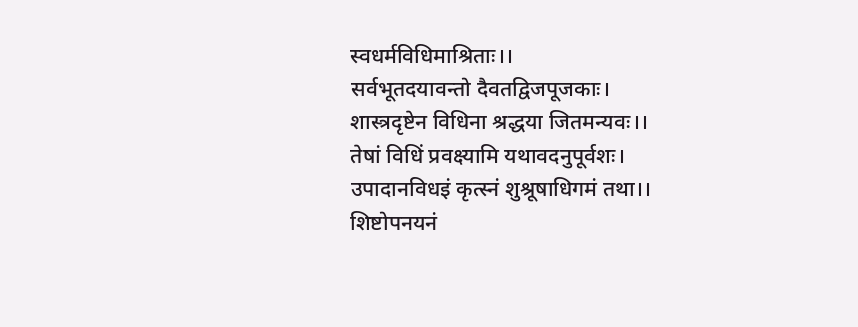स्वधर्मविधिमाश्रिताः।।
सर्वभूतदयावन्तो दैवतद्विजपूजकाः।
शास्त्रदृष्टेन विधिना श्रद्धया जितमन्यवः।।
तेषां विधिं प्रवक्ष्यामि यथावदनुपूर्वशः।
उपादानविधइं कृत्स्नं शुश्रूषाधिगमं तथा।।
शिष्टोपनयनं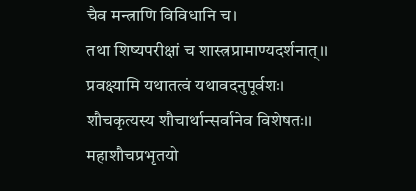चैव मन्त्राणि विविधानि च।
तथा शिष्यपरीक्षां च शास्त्रप्रामाण्यदर्शनात्।।
प्रवक्ष्यामि यथातत्वं यथावदनुपूर्वशः।
शौचकृत्यस्य शौचार्थान्सर्वानेव विशेषतः।।
महाशौचप्रभृतयो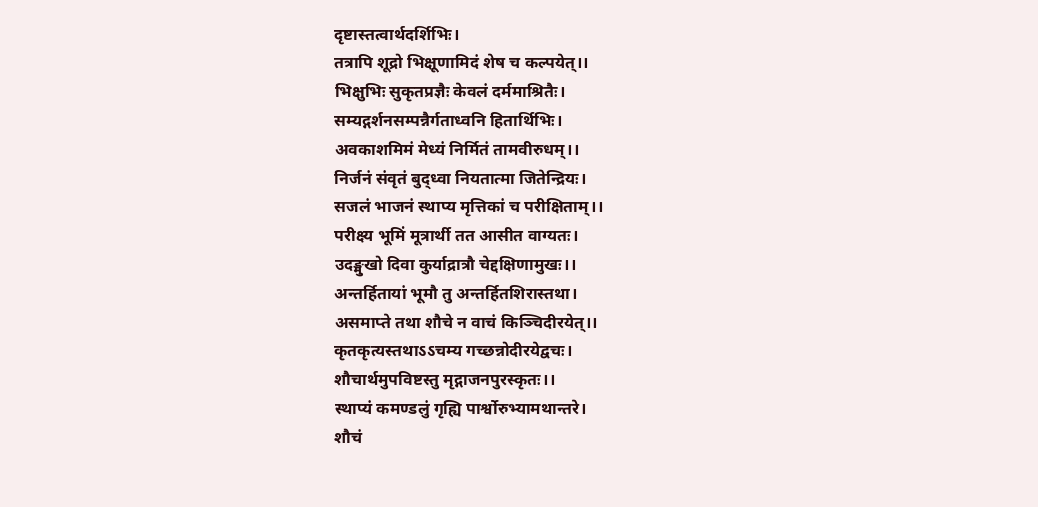दृष्टास्तत्वार्थदर्शिभिः।
तत्रापि शूद्रो भिक्षूणामिदं शेष च कल्पयेत्।।
भिक्षुभिः सुकृतप्रज्ञैः केवलं दर्ममाश्रितैः।
सम्यद्गर्शनसम्पन्नैर्गताध्वनि हितार्थिभिः।
अवकाशमिमं मेध्यं निर्मितं तामवीरुधम्।।
निर्जनं संवृतं बुद्ध्वा नियतात्मा जितेन्द्रियः।
सजलं भाजनं स्थाप्य मृत्तिकां च परीक्षिताम्।।
परीक्ष्य भूमिं मूत्रार्थी तत आसीत वाग्यतः।
उदङ्मुखो दिवा कुर्याद्रात्रौ चेद्दक्षिणामुखः।।
अन्तर्हितायां भूमौ तु अन्तर्हितशिरास्तथा।
असमाप्ते तथा शौचे न वाचं किञ्चिदीरयेत्।।
कृतकृत्यस्तथाऽऽचम्य गच्छन्नोदीरयेद्वचः।
शौचार्थमुपविष्टस्तु मृद्गाजनपुरस्कृतः।।
स्थाप्यं कमण्डलुं गृह्यि पार्श्वोरुभ्यामथान्तरे।
शौचं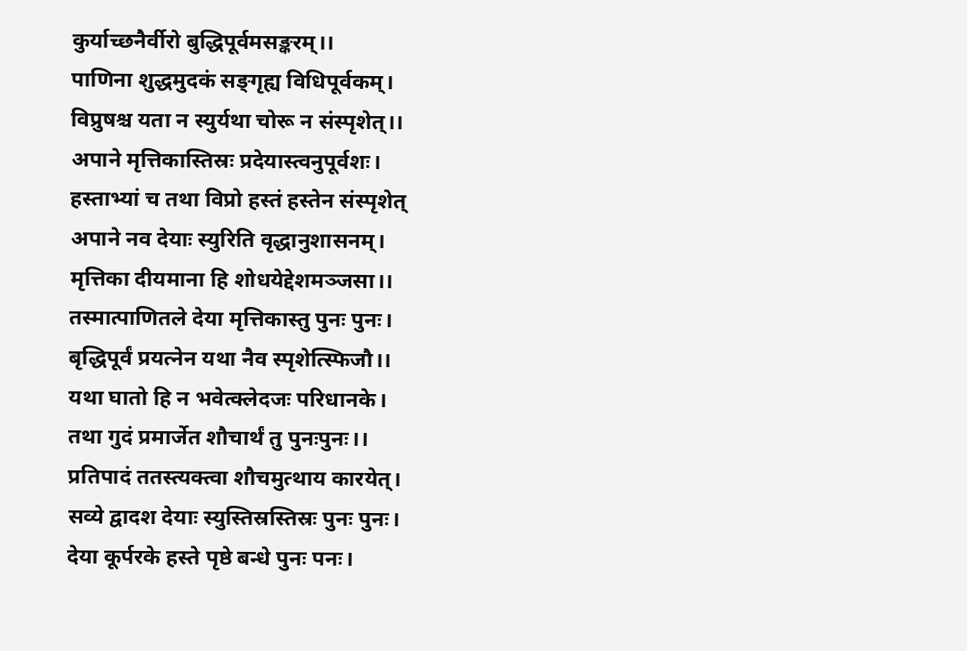कुर्याच्छनैर्वीरो बुद्धिपूर्वमसङ्करम्।।
पाणिना शुद्धमुदकं सङ्गृह्य विधिपूर्वकम्।
विप्रुषश्च यता न स्युर्यथा चोरू न संस्पृशेत्।।
अपाने मृत्तिकास्तिस्रः प्रदेयास्त्वनुपूर्वशः।
हस्ताभ्यां च तथा विप्रो हस्तं हस्तेन संस्पृशेत्
अपाने नव देयाः स्युरिति वृद्धानुशासनम्।
मृत्तिका दीयमाना हि शोधयेद्देशमञ्जसा।।
तस्मात्पाणितले देया मृत्तिकास्तु पुनः पुनः।
बृद्धिपूर्वं प्रयत्नेन यथा नैव स्पृशेत्स्फिजौ।।
यथा घातो हि न भवेत्क्लेदजः परिधानके।
तथा गुदं प्रमार्जेत शौचार्थं तु पुनःपुनः।।
प्रतिपादं ततस्त्यक्त्वा शौचमुत्थाय कारयेत्।
सव्ये द्वादश देयाः स्युस्तिस्रस्तिस्रः पुनः पुनः।
देया कूर्परके हस्ते पृष्ठे बन्धे पुनः पनः।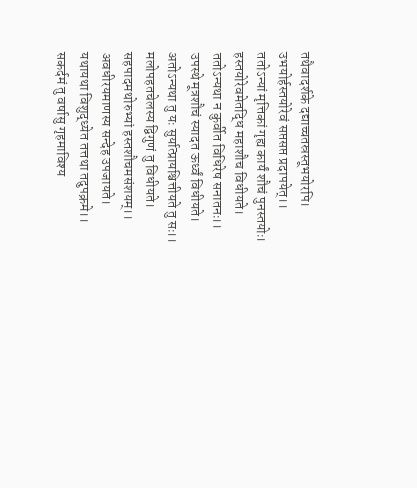तथैवादर्शके दद्याच्चतस्रस्तूभयोरपि।
उभयोर्हस्तयोरेवं सप्तसप्त प्रदापयेत्।।
ततोऽन्यां मृत्तिकां गृह्य कार्यं शौचं पुनस्तयोः।
हस्तयोरेवमेतद्धि महाशौच विधीयते।
ततोऽन्यथा न कुर्वीत विधिरेष सनातनः।।
उपस्थे मूत्रशौचं स्यादत ऊर्ध्वं विधीयते।
अतोऽन्यथा तु यः सुर्यात्प्रायश्चित्तीयते तु सः।।
मलोपहतचेलस्य द्विगुणं तु विधीयते।
सहपादमथोरुभ्यां हस्तशौचमसंशयम्।।
अवधीरयमाणस्य सन्देह उपजायते।
यथायथा विशुद्ध्येत तत्तथा तदुपक्रमे।।
सकर्दमं तु वर्षासु गृहमाविश्य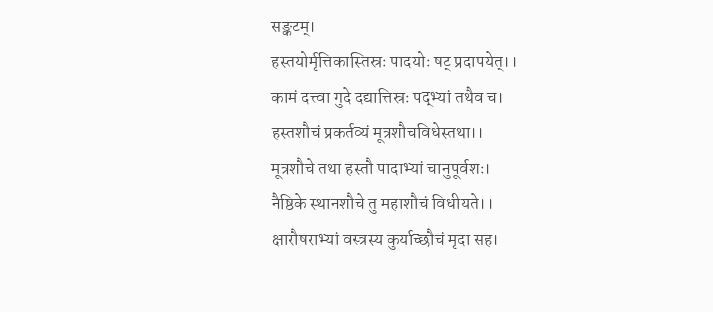सङ्कटम्।
हस्तयोर्मृत्तिकास्तिस्रः पादयोः षट् प्रदापयेत्।।
कामं दत्त्वा गुदे दद्यात्तिस्रः पद्भ्यां तथैव च।
हस्तशौचं प्रकर्तव्यं मूत्रशौचविधेस्तथा।।
मूत्रशौचे तथा हस्तौ पादाभ्यां चानुपूर्वशः।
नैष्ठिके स्थानशौचे तु महाशौचं विधीयते।।
क्षारौषराभ्यां वस्त्रस्य कुर्याच्छौचं मृदा सह।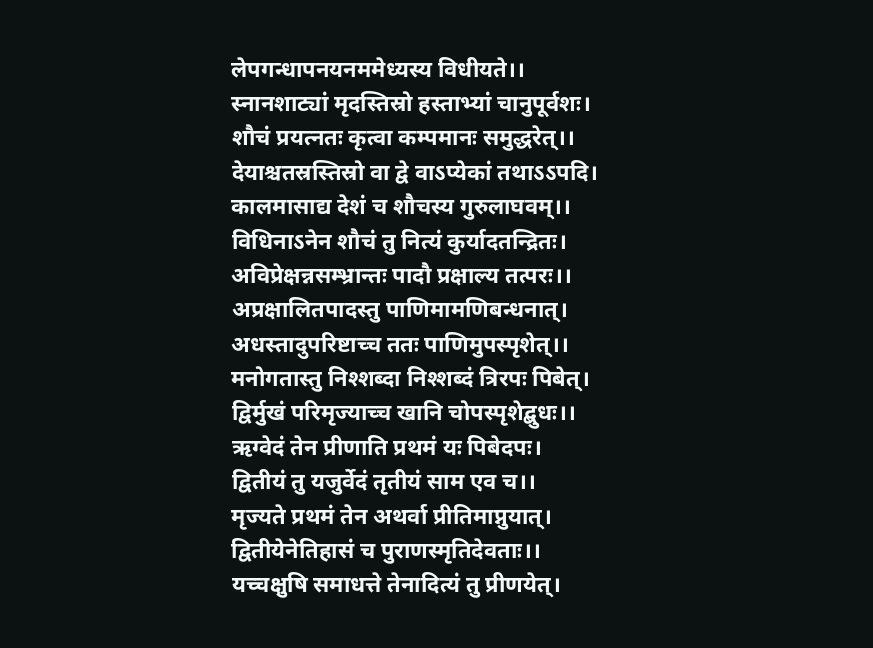लेपगन्धापनयनममेध्यस्य विधीयते।।
स्नानशाट्यां मृदस्तिस्रो हस्ताभ्यां चानुपूर्वशः।
शौचं प्रयत्नतः कृत्वा कम्पमानः समुद्धरेत्।।
देयाश्चतस्रस्तिस्रो वा द्वे वाऽप्येकां तथाऽऽपदि।
कालमासाद्य देशं च शौचस्य गुरुलाघवम्।।
विधिनाऽनेन शौचं तु नित्यं कुर्यादतन्द्रितः।
अविप्रेक्षन्नसम्भ्रान्तः पादौ प्रक्षाल्य तत्परः।।
अप्रक्षालितपादस्तु पाणिमामणिबन्धनात्।
अधस्तादुपरिष्टाच्च ततः पाणिमुपस्पृशेत्।।
मनोगतास्तु निश्शब्दा निश्शब्दं त्रिरपः पिबेत्।
द्विर्मुखं परिमृज्याच्च खानि चोपस्पृशेद्बुधः।।
ऋग्वेदं तेन प्रीणाति प्रथमं यः पिबेदपः।
द्वितीयं तु यजुर्वेदं तृतीयं साम एव च।।
मृज्यते प्रथमं तेन अथर्वा प्रीतिमाप्नुयात्।
द्वितीयेनेतिहासं च पुराणस्मृतिदेवताः।।
यच्चक्षुषि समाधत्ते तेनादित्यं तु प्रीणयेत्।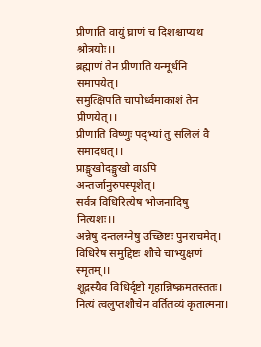प्रीणाति वायुं घ्राणं च दिशश्चाप्यथ श्रोत्रयोः।।
ब्रह्माणं तेन प्रीणाति यन्मूर्धनि समापयेत्।
समुत्क्षिपति चापोर्ध्वमाकाशं तेन प्रीणयेत्।।
प्रीणाति विष्णुः पद्भ्यां तु सलिलं वै समादधत्।।
प्राङ्मुखोदङ्मुखो वाऽपि अन्तर्जानुरुपस्पृशेत्।
सर्वत्र विधिरित्येष भोजनादिषु नित्यशः।।
अन्नेषु दन्तलग्नेषु उच्छिष्टः पुनराचमेत्।
विधिरेष समुद्दिष्टः शौचे चाभ्युक्षणं स्मृतम्।।
शूद्रस्यैव विधिर्दृष्टो गृहान्निष्क्रमतस्ततः।
नित्यं त्वलुप्तशौचेन वर्तितव्यं कृतात्मना।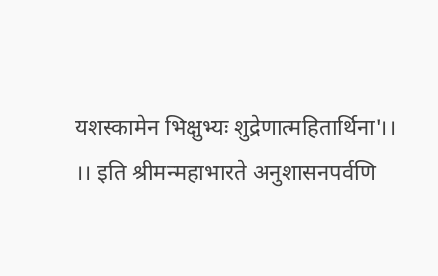यशस्कामेन भिक्षुभ्यः शुद्रेणात्महितार्थिना'।।
।। इति श्रीमन्महाभारते अनुशासनपर्वणि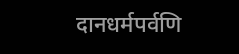दानधर्मपर्वणि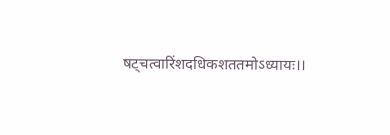षट्चत्वारिंशदधिकशततमोऽध्यायः।।